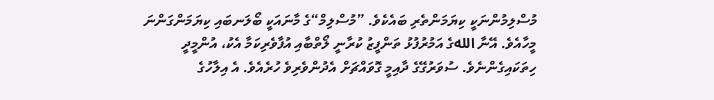މުސްލިމުންނަކީ ކިޔަމަންތެރި ބައެކެވެ. ”މުސްލިމް“ގެ މާނައަކީ ބޯލަނބައި ކިޔަމަންގަންނަ މީހާއެވެ. އޭނާ اللهގެ އަމުރުފުޅު ތަންފީޒު ކުރާނީ ލޯތްބާއި އުފާވެރިކަމާ އެކު، އުންމީދީ ހިތަކައިގެންނެވެ. ސުވަރުގޭގެ ދާއިމީ ގޮވައްޗަށް އެދުންވެރިވެ ހުރެއެވެ. އެ އިލާހުގެ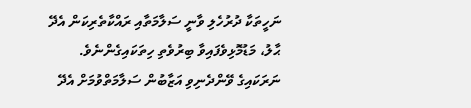ނަހީތަކާ ދުރުހެލި ވާނީ ސަލާމަތާއި ރައްކާތެރިކަން އެދޭ ޙާލު، މަޑުމޮޅިވެފައިވާ ބިރުވެތި ހިތަކައިގެންނެވެ. ނަރަކައިގެ ވޭންދެނިވި އަޒާބުން ސަލާމަތްވުމަށް އެދޭ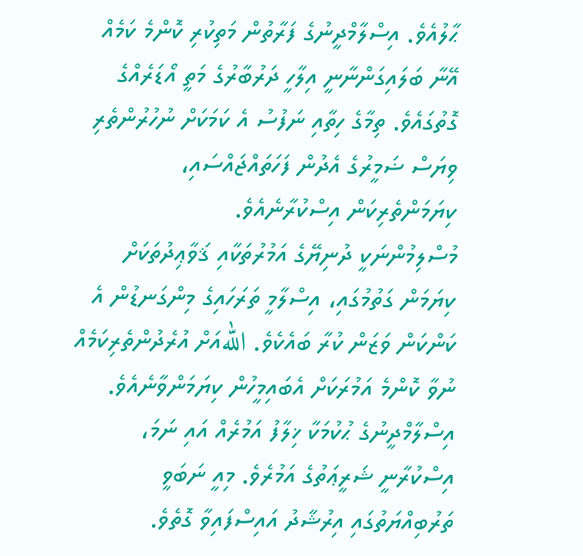ޙާލުއެވެ. އިސްލާމްދީނުގެ ފަރާތުން މަތިކުރި ކޮންމެ ކަމެއް އޭނާ ބަލައިގަންނާނީ އިލާހީ ދަރުބާރުގެ މަތީ އޯޑަރެއްގެ ގޮތުގައެވެ. ތިމާގެ ހިތާއި ނަފުސު އެ ކަމަކަށް ނުހުރުންތެރި ވިޔަސް ޟަމީރުގެ އެދުން ފަހަތައްޖައްސައި، ކިޔަމަންތެރިކަން އިސްކުރާނެއެވެ.
މުސްލިމުންނަކީ ދުނިޔޭގެ އަމުރުތަކާއި ޤަވާޢިދުތަކަށް ކިޔަމަން ގަތުމުގައި، އިސްލާމީ ތަރަހައިގެ މިންގަނޑުން އެ ކަންކަން ވަޒަން ކުރާ ބައެކެވެ. اللهއަށް އުރެދުންތެރިކަމެއް ނުވާ ކޮންމެ އަމުރަކަށް އެބައިމީހުން ކިޔަމަންވާނެއެވެ. އިސްލާމްދީނުގެ ޙުކުމަކާ ޚިލާފު އަމުރެއް އައި ނަމަ، އިސްކުރާނީ ޝަރީޢަތުގެ އަމުރެވެ. މިއީ ނަބަވީ ތަރުބިއްޔަތުގައި އިރުޝާދު އައިސްފައިވާ ގޮތެވެ.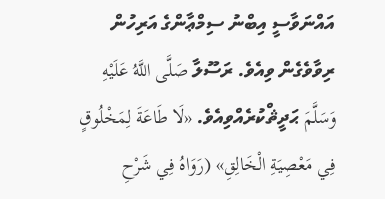އައްނަވާސީ އިބްނު ސިމްޢާންގެ އަރިހުން ރިވާވެގެން ވިއެވެ. ރަސޫލާ صَلَّى اللَّهُ عَلَيْهِ وَسَلَّمَ ޙަދީޘްކުރެއްވިއެވެ. «لَا طَاعَةَ لِمَخْلُوقٍ فِي مَعْصِيَةِ الْخَالِقِ» (رَوَاهُ فِي شَرْحِ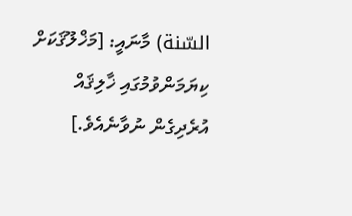السّنة) މާނައީ: [މަޚްލޫޤަކަށް ކިޔަމަންވުމުގައި ޚާލިޤައް އުރެދިގެން ނުވާނެއެވެ.]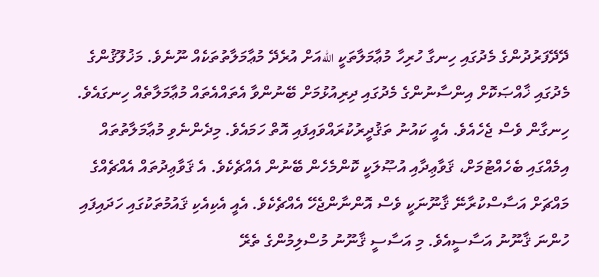ދޭދޭފަރުދުންގެ މެދުގައި ހިނގާ ހުރިހާ މުޢާމަލާތަކީ اللهއަށް އުރެދޭ މުޢާމަލާތުތަކެއް ނޫނެވެ. މަޚުލޫޤުންގެ މެދުގައި ޚާއްޞަކޮށް އިންސާނުންގެ މެދުގައި ދިރިއުޅުމަށް ބޭނުންވާ އެތައްއެތައް މުޢާމަލާތެއް ހިނގައެވެ. ހިނގާން ވެސް ޖެހެއެވެ. އެއީ ކައުނު ތަޤުދީރުކުރައްވައިފައި އޮތް ހަމައެވެ. މިދެންނެވި މުޢާމަލާތުތައް އިމެއްގައި ބެހެއްޓުމަށް، ޤަވާޢިދާއި އުޞޫލަކީ ކޮންމެހެން ބޭނުން އެއްޗެކެވެ. އެ ޤަވާޢިދުތައް އެއްޗެއްގެ މައްޗަށް އަސާސްކުރާނޭ ޤާނޫނަކީ ވެސް އޮންނާންޖެހޭ އެއްޗެކެވެ. އެއީ އެކިއެކި ޤައުމުތަކުގައި ހަދައިފައި ހުންނަ ޤާނޫނު އަސާސީއެވެ. މި އަސާސީ ޤާނޫނު މުސްލިމުންގެ ތެރޭ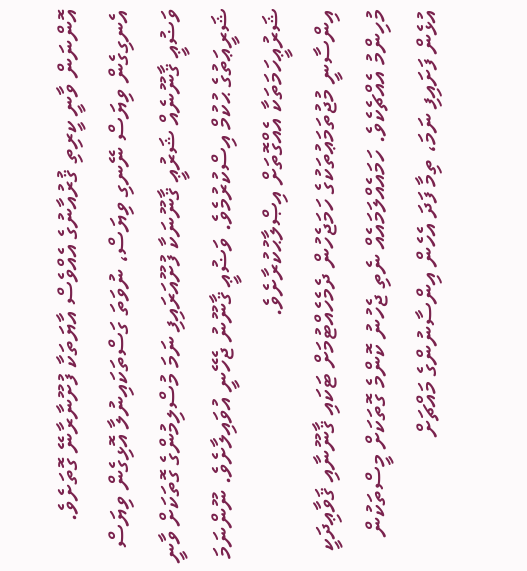އޮންނަން ވާނީ ކީރިތި ޤުރުއާނުގެ އެއްވެސް އާޔަތަކާ ފުށޫނާރާނޭ ގޮތަށެވެ. އެނގިގެން ވިޔަސް ނޭނގި ވިޔަސް، ނުވަތަ ގަސްތަކައިނުލާ އޮޅިގެން ވިޔަސް ވަޟުޢީ ޤާނޫނެއް ޝަރުޢީ ޤާނޫނަކާ ފުށޫއަރައިފި ނަމަ މުސްލިމުންގެ ގޮތަކަށް ވާނީ ޝަރީޢަތުގެ ޙުކުމް އިސްކުރުމެވެ. ވަޟުޢީ ޤާނޫނު ޖެހޭނީ އުވައިލާށެވެ. ނޫންނަމަ ޝަރުޢީހަމަތަކާ އެއްގޮތަށް އިޞްލާޙުކުރާށެވެ.
އިންސާނީ މުޖުތަމަޢުތަކުގެ ހަމަޖެހުން ދެމެހެއްޓުމަށް ޓަކައި ޤާނޫނާއި ޤަވާޢިދަކީ މުހިންމު އެއްޗެކެވެ. ހަމައެއްލަމައެއް ނެތި ޖެހުނު ކޮންމެ ގޮތަކަށް މީސްތަކުން އުޅެން ފަށައިފި ނަމަ، ތިމާ ފަދަ އެހެން އިންސާނުންގެ މައްޗަށް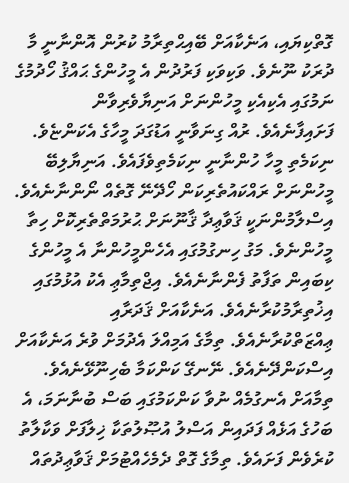ގޮތްކިޔައި، އަނެކާއަށް ބޭއިޙްތިރާމު ކުރުން އޮންނާނީ މާ ދުރަކު ނޫނެވެ. ވަކިވަކި ފަރުދުން އެ މީހުންގެ ޙައްޤު ހޯދުމުގެ ނަމުގައި އެކިއެކި މީހުންނަށް އަނިޔާވެރިވާން ފަށައިފާނެއެވެ. ރުއް ގިނަވާނީ އަޑުގަދަ މީހާގެ އެކަންޏެވެ. ނިކަމެތި މީހާ ހުންނާނީ ނިކަމެތިވެފައެވެ. އަނިޔާލިބޭ މީހުންނަށް ރައްކައުތެރިކަން ހޯދޭނޭ ގޮތެއް ނޯންނާނެއެވެ. އިސްލާމުންނަކީ ޤަވާޢިދާ ޤާނޫނަށް ޙުރުމަތްތެރިކޮށް ހިތާ މީހުންނެވެ. މަގު ހިނގުމުގައި އެހެންމީހުންނާ އެ މީހުންގެ ކިބައިން ތަފާތު ފެންނާނެއެވެ. އިޖްތިމާޢި އެކު އުޅުމުގައި އިޚުތިރާމުކުރާނެއެވެ. އަނެކާއަށް ޤަދަރާއި ޢިއްޒަތްކުރާނެއެވެ. ތިމާގެ އަމިއްލަ އެދުމަށް ވުރެ އަނެކާއަށް އިސްކަންދޭނެއެވެ. ނޭނގޭ ކަންކަމާ ބެހިނޫޅޭނެއެވެ.
ތިމާއަށް އެނގުމެއް ނުވާ ކަންކަމުގައި ބަސް ބުނާނަމަ، އެ ބަހުގެ އަޅެއް ފަދައިން އަސްލު އުޞޫލުތަކާ ޚިލާފަށް ވަކާލާތު ކުރެވެން ފަށައެވެ. ތިމާގެ ގޮތް ދެމެހެއްޓުމަށް ޤަވާޢިދުތައް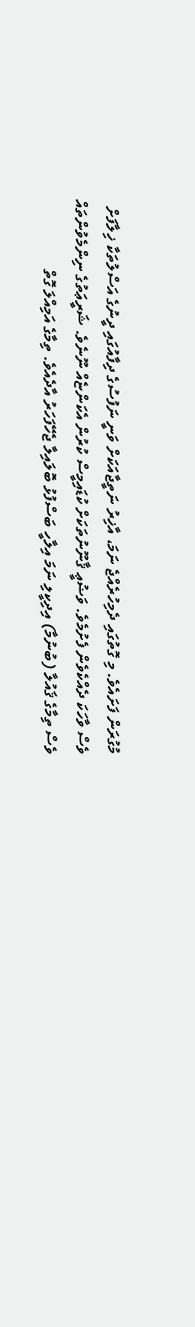މުގުރަން ފަށައެވެ. މި ގޮތުގައި ދެމިހުރެއްޖެ ނަމަ، އާޚިރު ނަތީޖާއަކަށް ވަނީ ނަފުސުގެ ދިފާއުގައި ދީނުގެ އަސްލުތަކާ ޚިލާފަށް ވެސް ވާހަކަ ދެއްކެވެން ފެށުމެވެ. ވަޟުޢީ ޤާނޫނުތަކަށް ކުޑައިމީސް ކުރުން އެކަންޏެއް ނޫނެވެ. ޝަރީޢަތުގެ ނިންމެވުންތައް ވެސް ތިމާގެ ޤައުލާ (ބުނުމާ) އިދިކީލި ނަމަ އިލާހީ ބަސްފުޅު ބޮލައިލާ ޖެހޭފަހަރު އާދެއެވެ. ތިމާގެ އަމިއްލަ ގޮތް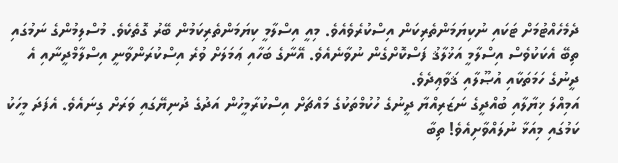ދެމެހެއްޓުމަށް ޓަކައި ނުކިޔަމަންތެރިކަން އިސްކުރެވެއެވެ. މިއީ އިސްލާމީ ކިޔަމަންތެރިކަމުން ބޭރު ގޮތެކެވެ. މުސްލިމުންގެ ނަމުގައި ތިބޭ އެކަކުވެސް އިސްލާމީ އަޚުލާޤު ފަސްކޮށްގެން ނުވާނެއެވެ. އޭނާގެ ބަހާއި ޢަމަލަށް ވުރެ އިސްކުރަންވާނީ އިސްލާމްދީނާއި އެ ދީނުގެ ހަމަތަކާއި އުޞޫލާއި ޤަވާޢިދެވެ.
އަމިއްލަ ޚިޔާލާއި ބުއްދީގެ ނަޒަރިއްޔާ ދީނުގެ ހުކުމްތަކުގެ މައްޗަށް އިސްކުރާމީހުން އަދުގެ ދުނިޔޭގައި ވަރަށް ގިނައެވެ. އެފަދަ މީހަކު ކަމުގައި މިއަޅާ ނުލައްވާށިއެވެ! ތިބާ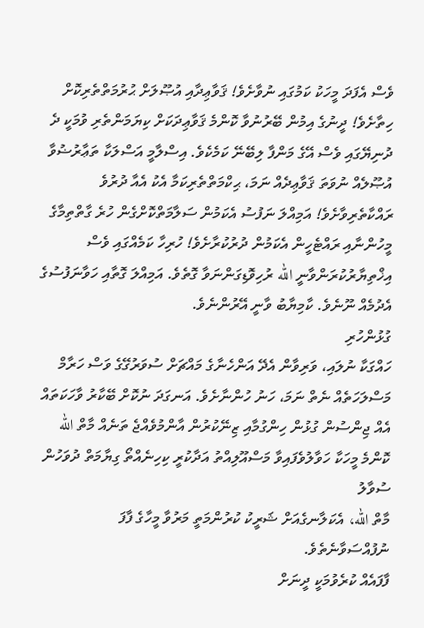ވެސް އެފަދަ މީހަކު ކަމުގައި ނުވާށެވެ! ޤަވާޢިދާއި އުޞޫލަށް ޙުރުމަތްތެރިކޮށް ހިތާށެވެ! ދީނުގެ އިމުން ބޭރުނުވާ ކޮންމެ ޤަވާޢިދަކަށް ކިޔަމަންތެރި ވުމަކީ ދެ ދުނިޔޭގައި ވެސް އޭގެ މަންފާ ލިބޭނޭ ކަމެކެވެ. އިސްލާމީ އަސްލަކާ ތަޢާރުޟުވާ އުޞޫލެއް ނުވަތަ ޤަވާޢިދެއް ނަމަ، ޙިކްމަތްތެރިކަމާ އެކު އެއާ ދުރުވެ ރައްކާތެރިވާށެވެ! އަމިއްލަ ނަފުސު އެކަމުން ސަލާމަތްކޮށްގެން ހުރެ ގާތްތިމާގެ މީހުންނާއި ރައްޓެހީން އެކަމުން ދުރުކުރާށެވެ! ހުރިހާ ކަމެއްގައި ވެސް އިޚްތިޔާރުކުރަންވާނީ الله ރުހިވޮޑިގަންނަވާ ގޮތެވެ. އަމިއްލަ ގޮތާއި ހަވާނަފުސުގެ އެދުމެއް ނޫނެވެ. ކާމިޔާބު ވާނީ އޭރުންނެވެ.
ގުޅުންހުރި
ހައްގަކާ ނުލައި، ވަރިވާން އެދޭ އަންހެނާގެ މައްޗަށް ސުވަރުގޭގެ ވަސް ހަރާމް
މަސްލަހަތެއް ނެތް ނަމަ، ހަނު ހުންނާށެވެ. އަނގަދަ ނުކޮށް ބޭކާރު ވާހަކަތައް
އެއް ޖިންސުން ގުޅުން ހިންގުމާއި ޒިނޭކުރުން އާންމުވެއްޖެ ތަނެއް މާތް الله
ކޮންމެ މީހަކާ ހަވާލުވެފައިވާ މަސްއޫލިއްތު އަދާކުރީ ކިހިނެއްތޯ ގިޔާމަތް ދުވަހުން ސުވާލު
މާތް الله، އެކަލާނގެއަށް ޝަރީކު ކުރުންމަތީ މަރުވާ މީހާގެ ފާފަ ނުފުއްސަވާނެތެވެ.
ފާފައެއް ކުރެވުމަކީ ދީނަށް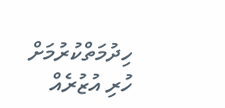ހިދުމަތްކުރުމަށް ހުރި އުޒުރެއް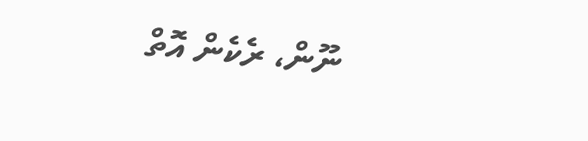ނޫން، ރެކެން އޮތް